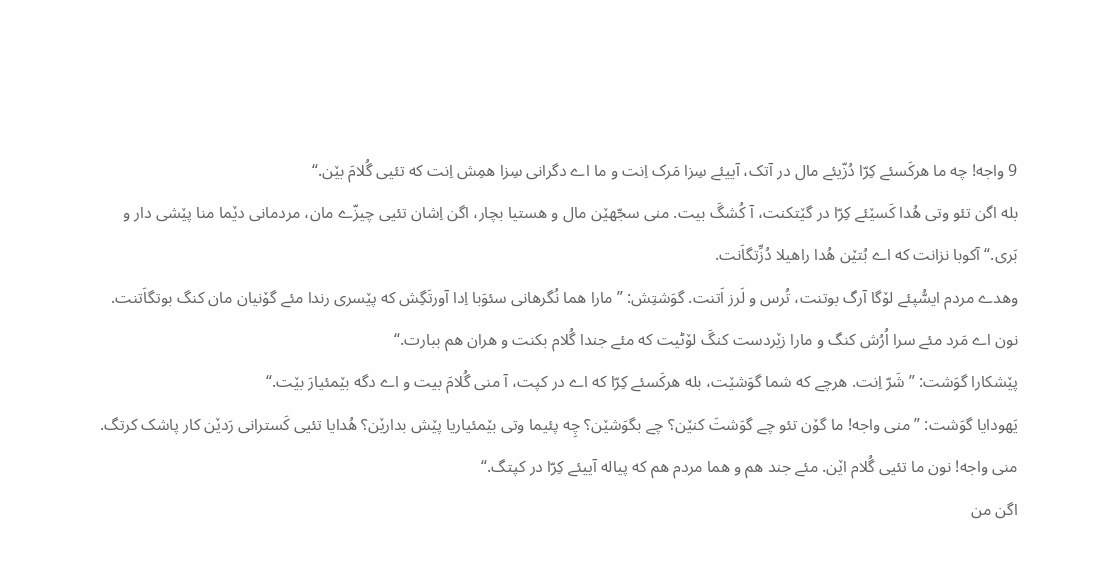9 واجه! چه ما هرکَسئے کِرّا دُزّیئے مال در آتک، آییئے سِزا مَرک اِنت و ما اے دگرانی سِزا همِش اِنت که تئیی گُلامَ بێن.“
بله اگن تئو وتی هُدا کَسێئے کِرّا در گێتکنت، آ کُشگَ بیت. منی سجّهێن مال و هستیا بچار، اگن اِشان تئیی چیزّے مان، مردمانی دێما منا پێشی دار و بَری.“ آکوبا نزانت که اے بُتێن هُدا راهیلا دُزِّتگاَنت.
وهدے مردم ایسُّپئے لۆگا آرگ بوتنت، تُرس و لَرز اَتنت. گوَشتِش: ”مارا هما نُگرهانی سئوَبا اِدا آورتَگِش که پێسری رندا مئے گۆنیان مان کنگ بوتگاَتنت. نون اے مَرد مئے سرا اُرُش کنگ و مارا زێردست کنگَ لۆٹیت که مئے جندا گُلام بکنت و هران هم ببارت.“
پێشکارا گوَشت: ”شَرّ اِنت. هرچے که شما گوَشێت، بله هرکَسئے کِرّا که اے در کپت، آ منی گُلامَ بیت و اے دگه بێمئیارَ بێت.“
یَهودایا گوَشت: ”منی واجه! ما گۆن تئو چے گوَشتَ کنێن؟ چے بگوَشێن؟ چِه پئیما وتی بێمئیاریا پێش بدارێن؟ هُدایا تئیی کَسترانی رَدێن کار پاشک کرتگ. منی واجه! نون ما تئیی گُلام اێن. مئے جند هم و هما مردم هم که پیاله آییئے کِرّا در کپتگ.“
اگن من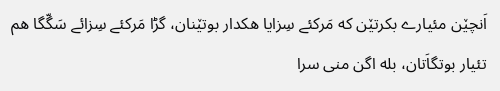اَنچێن مئیارے بکرتێن که مَرکئے سِزایا هکدار بوتێنان، گڑا مَرکئے سِزائے سَگّگا هم تئیار بوتگاَتان، بله اگن منی سرا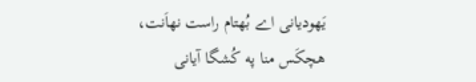یَهودیانی اے بُهتام راست نهاَنت، هچکَس منا په کُشگا آیانی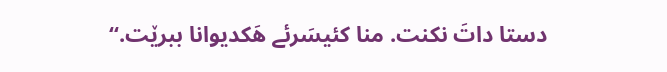دستا داتَ نکنت. منا کئیسَرئے هَکدیوانا ببرێت.“